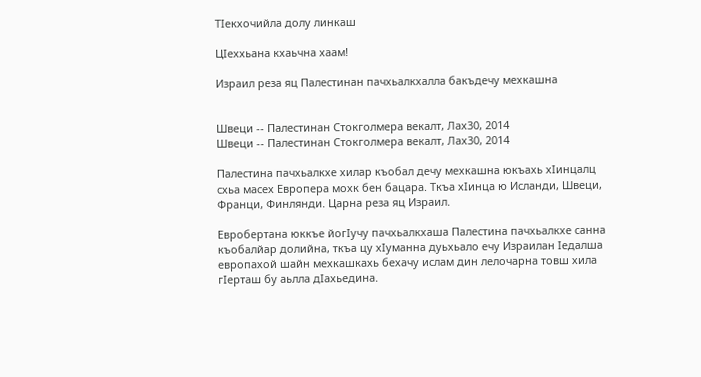ТIекхочийла долу линкаш

ЦIеххьана кхаьчна хаам!

Израил реза яц Палестинан пачхьалкхалла бакъдечу мехкашна


Швеци -- Палестинан Стокголмера векалт, Лах30, 2014
Швеци -- Палестинан Стокголмера векалт, Лах30, 2014

Палестина пачхьалкхе хилар къобал дечу мехкашна юкъахь хIинцалц схьа масех Европера мохк бен бацара. Ткъа хIинца ю Исланди, Швеци, Франци, Финлянди. Царна реза яц Израил.

Евробертана юккъе йогIучу пачхьалкхаша Палестина пачхьалкхе санна къобалйар долийна, ткъа цу хIуманна дуьхьало ечу Израилан Iедалша европахой шайн мехкашкахь бехачу ислам дин лелочарна товш хила гIерташ бу аьлла дIахьедина.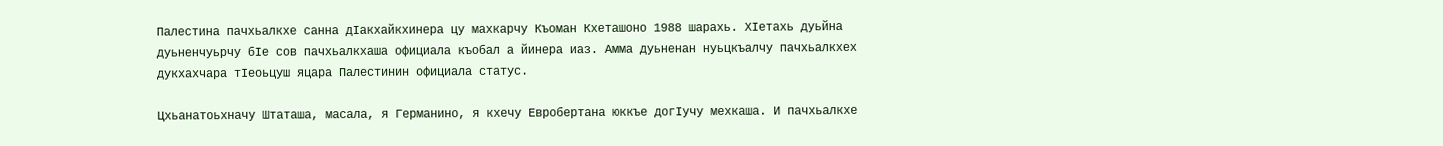Палестина пачхьалкхе санна дIакхайкхинера цу махкарчу Къоман Кхеташоно 1988 шарахь. ХIетахь дуьйна дуьненчуьрчу бIе сов пачхьалкхаша официала къобал а йинера иаз. Амма дуьненан нуьцкъалчу пачхьалкхех дукхахчара тIеоьцуш яцара Палестинин официала статус.

Цхьанатоьхначу Штаташа, масала, я Германино, я кхечу Евробертана юккъе догIучу мехкаша. И пачхьалкхе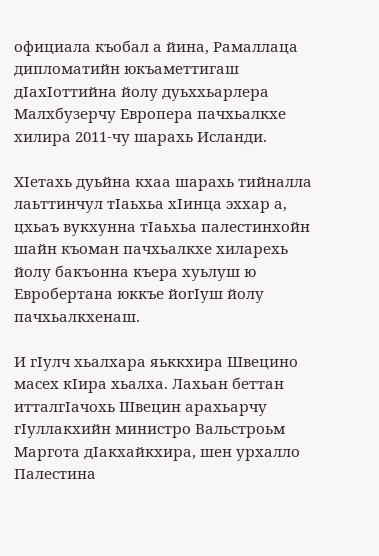официала къобал а йина, Рамаллаца дипломатийн юкъаметтигаш дIахIоттийна йолу дуьххьарлера Малхбузерчу Европера пачхьалкхе хилира 2011-чу шарахь Исланди.

ХIетахь дуьйна кхаа шарахь тийналла лаьттинчул тIаьхьа хIинца эххар а, цхьаъ вукхунна тIаьхьа палестинхойн шайн къоман пачхьалкхе хиларехь йолу бакъонна къера хуьлуш ю Евробертана юккъе йогIуш йолу пачхьалкхенаш.

И гIулч хьалхара яьккхира Швецино масех кIира хьалха. Лахьан беттан итталгIачохь Швецин арахьарчу гIуллакхийн министро Вальстроьм Маргота дIакхайкхира, шен урхалло Палестина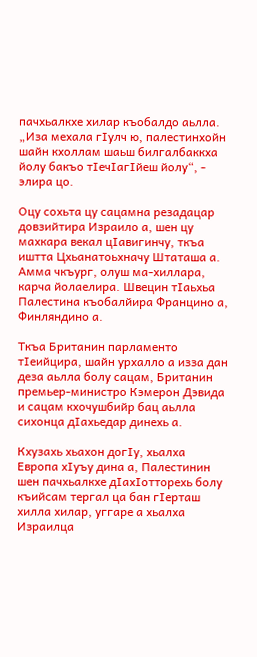пачхьалкхе хилар къобалдо аьлла. „Иза мехала гIулч ю, палестинхойн шайн кхоллам шаьш билгалбаккха йолу бакъо тIечIагIйеш йолу“, - элира цо.

Оцу сохьта цу сацамна резадацар довзийтира Израило а, шен цу махкара векал цIавигинчу, ткъа иштта Цхьанатоьхначу Штаташа а. Амма чкъург, олуш ма-хиллара, карча йолаелира. Швецин тIаьхьа Палестина къобалйира Францино а, Финляндино а.

Ткъа Британин парламенто тIеийцира, шайн урхалло а изза дан деза аьлла болу сацам, Британин премьер-министро Кэмерон Дэвида и сацам кхочушбийр бац аьлла сихонца дIахьедар динехь а.

Кхузахь хьахон догIу, хьалха Европа хIуъу дина а, Палестинин шен пачхьалкхе дIахIотторехь болу къийсам тергал ца бан гIерташ хилла хилар, уггаре а хьалха Израилца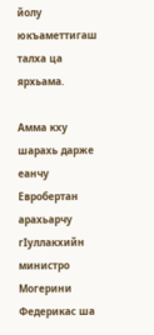йолу юкъаметтигаш талха ца ярхьама.

Амма кху шарахь дарже еанчу Евробертан арахьарчу гIуллакхийн министро Могерини Федерикас ша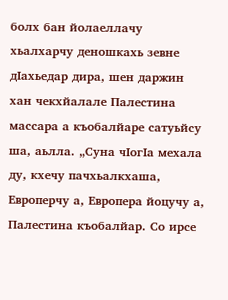болх бан йолаеллачу хьалхарчу деношкахь зевне дIахьедар дира, шен даржин хан чекхйалале Палестина массара а къобалйаре сатуьйсу ша, аьлла. „Суна чIогIа мехала ду, кхечу пачхьалкхаша, Европерчу а, Европера йоцучу а, Палестина къобалйар. Со ирсе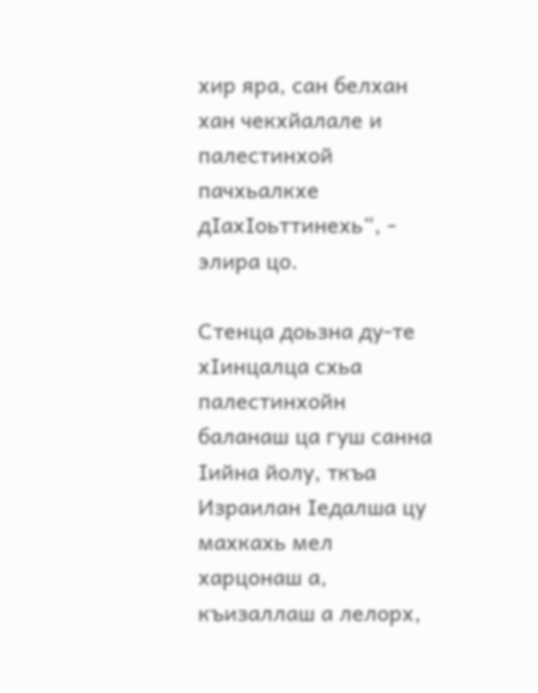хир яра, сан белхан хан чекхйалале и палестинхой пачхьалкхе дIахIоьттинехь“, - элира цо.

Стенца доьзна ду-те хIинцалца схьа палестинхойн баланаш ца гуш санна Iийна йолу, ткъа Израилан Iедалша цу махкахь мел харцонаш а, къизаллаш а лелорх,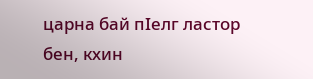царна бай пIелг ластор бен, кхин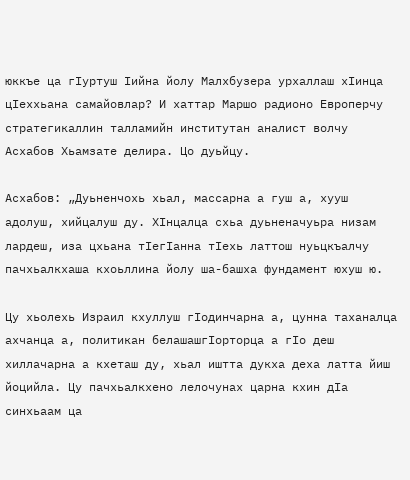юккъе ца гIуртуш Iийна йолу Малхбузера урхаллаш хIинца цIеххьана самайовлар? И хаттар Маршо радионо Европерчу стратегикаллин талламийн институтан аналист волчу Асхабов Хьамзате делира. Цо дуьйцу.

Асхабов: „Дуьненчохь хьал, массарна а гуш а, хууш адолуш, хийцалуш ду. ХIнцалца схьа дуьненачуьра низам лардеш, иза цхьана тIегIанна тIехь латтош нуьцкъалчу пачхьалкхаша кхоьллина йолу ша-башха фундамент юхуш ю.

Цу хьолехь Израил кхуллуш гIодинчарна а, цунна таханалца ахчанца а, политикан белашашгIорторца а гIо деш хиллачарна а кхеташ ду, хьал иштта дукха деха латта йиш йоцийла. Цу пачхьалкхено лелочунах царна кхин дIа синхьаам ца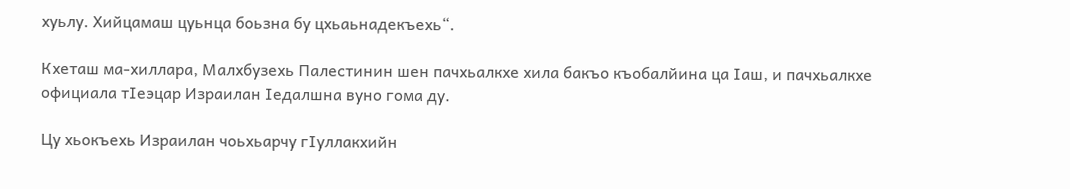хуьлу. Хийцамаш цуьнца боьзна бу цхьаьнадекъехь“.

Кхеташ ма-хиллара, Малхбузехь Палестинин шен пачхьалкхе хила бакъо къобалйина ца Iаш, и пачхьалкхе официала тIеэцар Израилан Iедалшна вуно гома ду.

Цу хьокъехь Израилан чоьхьарчу гIуллакхийн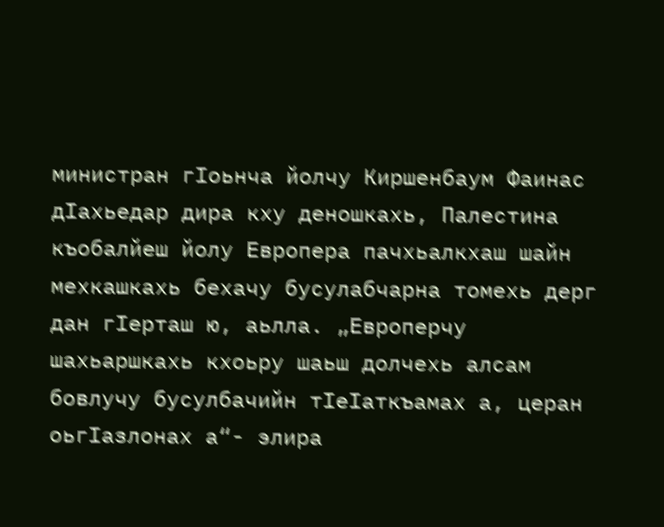министран гIоьнча йолчу Киршенбаум Фаинас дIахьедар дира кху деношкахь, Палестина къобалйеш йолу Европера пачхьалкхаш шайн мехкашкахь бехачу бусулабчарна томехь дерг дан гIерташ ю, аьлла. „Европерчу шахьаршкахь кхоьру шаьш долчехь алсам бовлучу бусулбачийн тIеIаткъамах а, церан оьгIазлонах а“- элира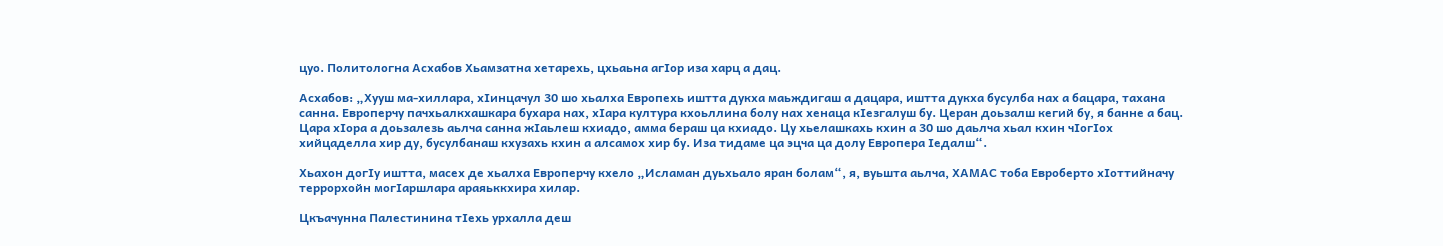цуо. Политологна Асхабов Хьамзатна хетарехь, цхьаьна агIор иза харц а дац.

Асхабов: „Хууш ма-хиллара, хIинцачул 30 шо хьалха Европехь иштта дукха маьждигаш а дацара, иштта дукха бусулба нах а бацара, тахана санна. Европерчу пачхьалкхашкара бухара нах, хIара култура кхоьллина болу нах хенаца кIезгалуш бу. Церан доьзалш кегий бу, я банне а бац. Цара хIора а доьзалезь аьлча санна жIаьлеш кхиадо, амма бераш ца кхиадо. Цу хьелашкахь кхин а 30 шо даьлча хьал кхин чIогIох хийцаделла хир ду, бусулбанаш кхузахь кхин а алсамох хир бу. Иза тидаме ца эцча ца долу Европера Iедалш“.

Хьахон догIу иштта, масех де хьалха Европерчу кхело „Исламан дуьхьало яран болам“, я, вуьшта аьлча, ХАМАС тоба Евроберто хIоттийначу террорхойн могIаршлара араяьккхира хилар.

Цкъачунна Палестинина тIехь урхалла деш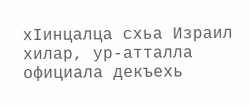хIинцалца схьа Израил хилар, ур-атталла официала декъехь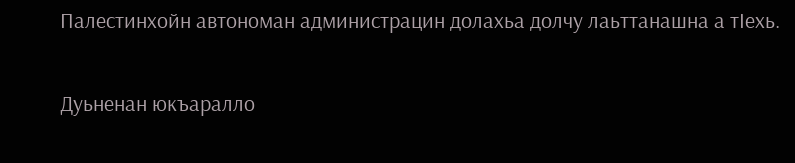Палестинхойн автономан администрацин долахьа долчу лаьттанашна а тIехь.

Дуьненан юкъаралло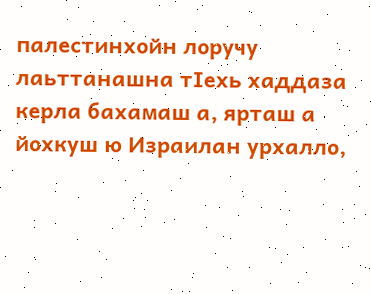палестинхойн лоручу лаьттанашна тIехь хаддаза керла бахамаш а, ярташ а йохкуш ю Израилан урхалло,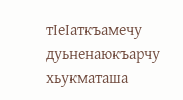тIеIаткъамечу дуьненаюкъарчу хьукматаша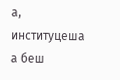а, институцеша а беш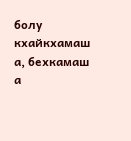болу кхайкхамаш а, бехкамаш а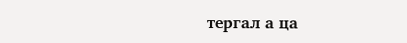тергал а ца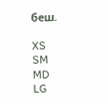беш.

XS
SM
MD
LG